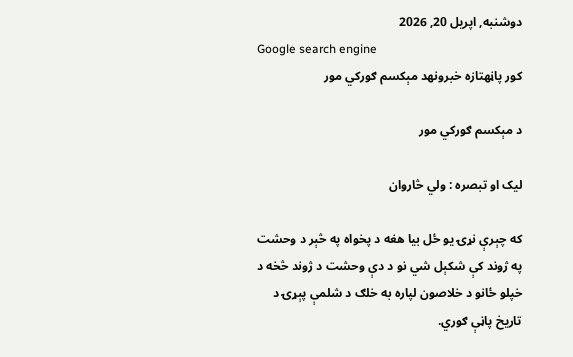دوشنبه, اپریل 20, 2026
Google search engine
کور پاڼهتازه خبرونهد مېکسم ګورکي مور

د مېکسم ګورکي مور

ليک او تبصره : ولي څاروان

که چېرې نړۍ يو ځل بيا هغه د پخواه په څېر د وحشت په ژوند کې شکېل شي نو د دې وحشت د ژوند څخه د خپلو ځانو د خلاصون لپاره به خلګ د شلمې پېړۍ د تاريخ پاڼې ګوري.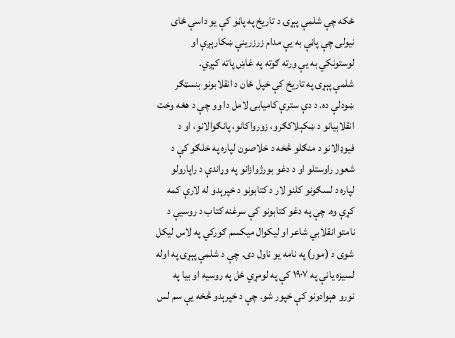ځکه چې شلمې پېړۍ د تاريخ په پاڼو کې يو داسې ځاى نيولى چې پاڼې به يې مدام زرزرينې ښکارېږې او لوستونکي به يې ورته ګوته په غاښ پاته کېږي.
شلمې پېړۍ په تاریخ کې خپل ځان د انقلابونو بنسټګر ښودلې ده. د دې سترې کاميابۍ لامل دا وو چې د هغه وخت انقلابيانو د ښکېلاکګرو، زورواکانو، پانګوالانو، او د فيوډالانو د منګلو څخه د خلاصون لپاره په خلګو کې د شعور راوستلو او د دغو بورژوازانو په وړاندې د راپارولو لپاره د لسګونو کلنو لار د کتابونو د خپرېدو له لارې کمه کړې وه. چې په دغو کتابونو کې سرغنه کتاب د روسیې د نامتو انقلابي شاعر او لیکوال ميکسم ګورکي په لاس ليکل شوى د (مور) په نامه يو ناول دى. چې د شلمې پېړۍ په اوله لسيزه يانې په ١٩٠٧ کې په لومړي ځل په روسیه او بيا په نورو هېوادونو کې خپور شو. چې د خپرېدو څخه يې سم لس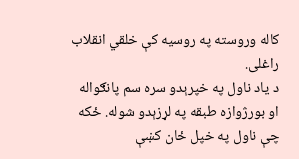کاله وروسته په روسیه کې خلقي انقلاب راغلى.
د ياد ناول په خپرېدو سره سم پانګواله او بورژوازه طبقه په لړزېدو شوله. ځکه چې ناول په خپل ځان کښې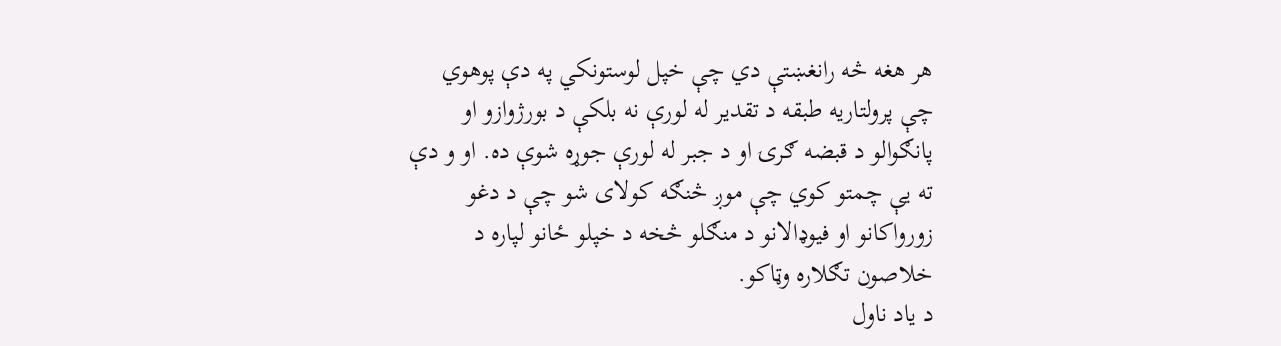هر هغه څه رانغښتې دي چې خپل لوستونکي په دې پوهوي چې پرولتاريه طبقه د تقدير له لورې نه بلکې د بورژوازو او پانګوالو د قبضه ګرۍ او د جبر له لورې جوړه شوې ده. او و دې ته يې چمتو کوي چې موږ څنګه کولاى شو چې د دغو زورواکانو او فيوډالانو د منګلو څخه د خپلو ځانو لپاره د خلاصون تګلاره وټاکو.
د ياد ناول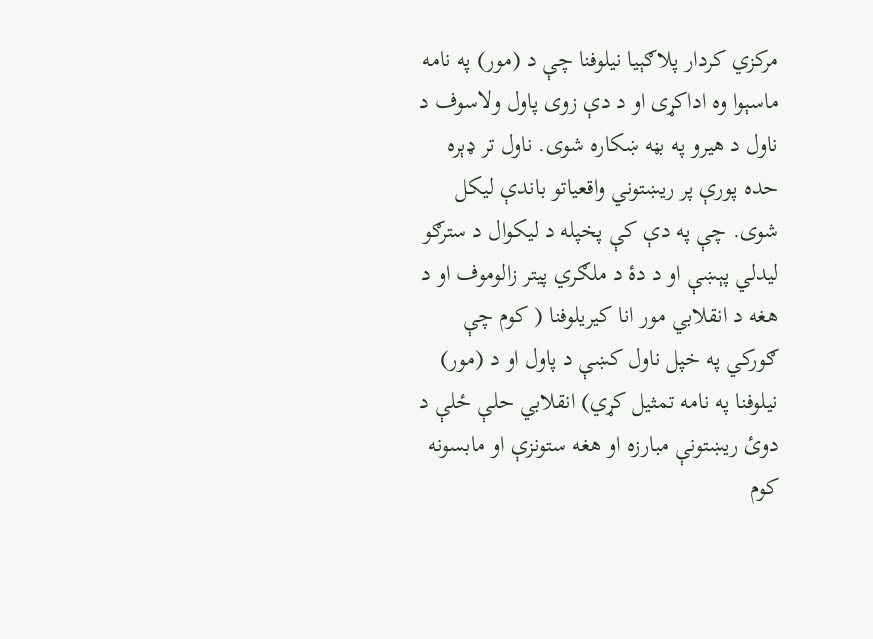مرکزي کردار پلاګېيا نيلوفنا چې د (مور) په نامه ماسېوا وه اداکړى او د دې زوى پاول ولاسوف د ناول د هيرو په بڼه ښکاره شوى. ناول تر ډېره حده پورې پر ريښتوني واقعياتو باندې ليکل شوى. چې په دې کې پخپله د ليکوال د سترګو ليدلي پېښې او د دۂ د ملګري پيتر زالوموف او د هغه د انقلابي مور انا کيريلوفنا ( کوم چې ګورکي په خپل ناول کښې د پاول او د (مور) نيلوفنا په نامه تمثیل کړي) انقلابي حلې ځلې د دوئ ريښتونې مبارزه او هغه ستونزې او مابسونه کوم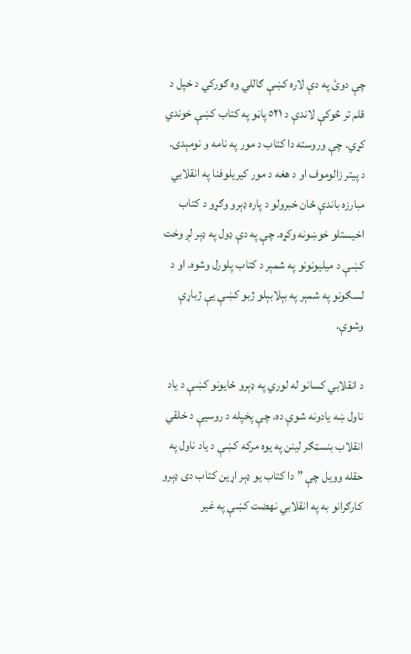چې دوئ په دې لاره کښې ګاللي وه ګورکي د خپل د قلم تر څوکې لاندې د ٥٢١ پاڼو په کتاب کښې خوندي کړي. چې وروسته دا کتاب د مور په نامه و نومېدى.
د پيتر زالوموف او د هغه د مور کيريلوفنا په انقلابي مبارزه باندې ځان خبرولو د پاره ډېرو وګړو د کتاب اخيستلو خوښونه وکړه. چې په دې ډول په ډېر لږ وخت کښې د ميليونونو په شمېر د کتاب پلورل وشوه. او د لسګونو په شمېر په بېلابېلو ژبو کښې يې ژباړې وشوې.

د انقلابي کسانو له لوري په ډېرو ځايونو کښې د ياد ناول ښه يادونه شوې ده. چې پخپله د روسیې د خلقي انقلاب بنسټګر لينن په يوه مرکه کښې د ياد ناول په حقله وويل چې ” دا کتاب يو ډېر اړين کتاب دى ډېرو کارګرانو به په انقلابي نهضت کښې په غير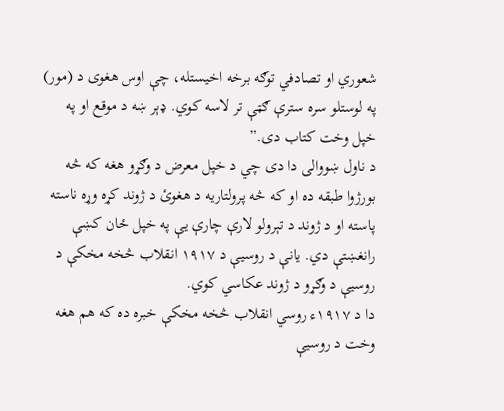شعوري او تصادفي توګه برخه اخيستله، چې اوس هغوى د (مور) په لوستلو سره سترې ګټې تر لاسه کوي. ډېر ښه د موقع او په خپل وخت کتاب دى.”
د ناول ښووالى دا دى چي د خپل معرض د وګړو هغه که څه بورژوا طبقه ده او که څه پرولتاريه د هغوئ د ژوند کړه وړه ناسته پاسته او د ژوند د تېرولو لارې چارې يې په خپل ځان کښې رانغښتې دي. يانې د روسیې د ١٩١٧ انقلاب څخه مخکې د روسیې د وګړو د ژوند عکاسي کوي.
دا د ١٩١٧ء روسي انقلاب څخه مخکې خبره ده که هم هغه وخت د روسیې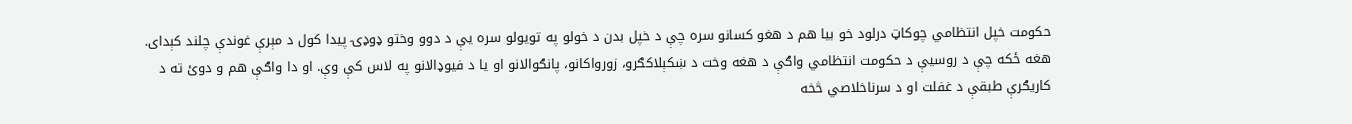حکومت خپل انتظامي چوکاټ درلود خو بيا هم د هغو کسانو سره چې د خپل بدن د خولو په تويولو سره يې د دوو وختو ډوډۍ پیدا کول د مېرې غوندې چلند کېداى. هغه ځکه چې د روسیې د حکومت انتظامي واګې د هغه وخت د ښکېلاکګرو، زورواکانو، پانګوالانو او يا د فيوډالانو په لاس کې وې. او دا واګې هم و دوئ ته د کاريګرې طبقې د غفلت او د سرناخلاصي څخه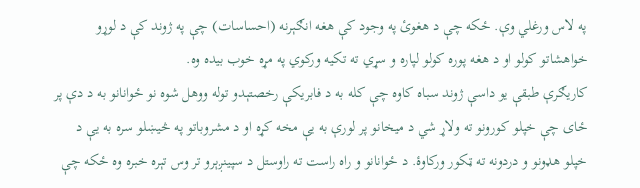په لاس ورغلي وې. ځکه چې د هغوئ په وجود کې هغه انګېرنه (احساسات) چې په ژوند کې د لوړو خواهشاتو کولو او د هغه پوره کولو لپاره و سړي ته تکيه ورکوي په مړه خوب بيده وه.
کاريګرې طبقې يو داسې ژوند سباه کاوه چې کله به د فابریکې رخصتېدو توله ووهل شوه نو ځوانانو به د دې پر ځاى چې خپلو کورونو ته ولاړ شي د ميخانو پر لورې به يې مخه کړه او د مشروباتو په څيښلو سره به يې د خپلو هډونو و دردونه ته ټکور ورکاوۂ. د ځوانانو و راه راست ته راوستل د سپينږېرو تر وس تېره خبره وه ځکه چې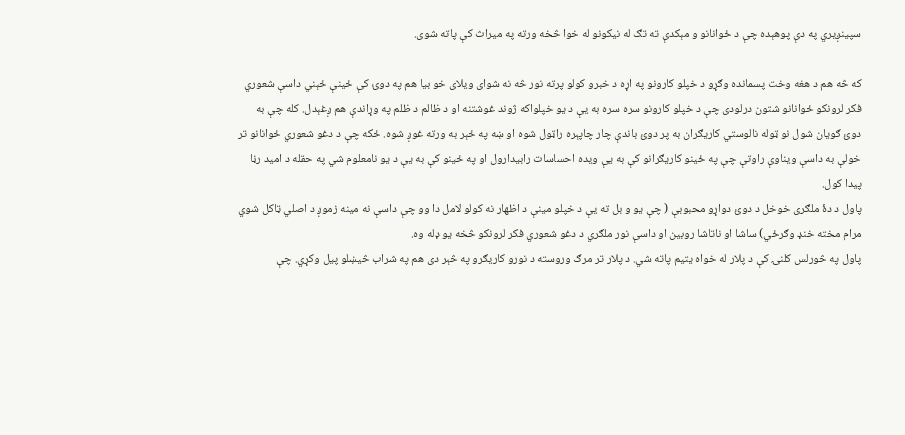سپينږيري په دې پوهېده چې د ځوانانو و مېکدې ته تګ له نيکونو له خوا څخه ورته په ميراث کې پاته شوى.

که څه هم د هغه وخت پسمانده وګړو د خپلو کارونو په اړه د خبرو کولو پرته نور څه نه شواى ويلاى خو بیا هم په دوئ کې ځينې ځېني داسې شعوري فکر لرونکو ځوانانو شتون درلودى چې د خپلو کارونو سره سره به يې د يو خپلواکه ژوند غوشتنه او د ظالم د ظلم په وړاندې هم ږغېدل. کله چې به دوئ ګويان شول نو ټوله نالوستي کاريګران به پر دوئ باندې چار چاپېره راټول شوه او ښه په ځېر به ورته غوږ شوه. ځکه چې د دغو شعوري ځوانانو تر خولې به داسې ويناوې راوتې چې په ځينو کاريګرانو کې به يې ويده احساسات رابيدارول او په ځينو کې به يې د يو نامعلوم شي په حقله د اميد رڼا پيدا کول.
پاول د دۂ ملګرى خوخل د دوئ دواړو محبوبې ( چې يو و بل ته يې د خپلو مينې د اظهار نه کولو لامل دا وو چې داسې نه مينه زموږ د اصلي ټاکل شوي مرام مخته خنډ وګرځي) ساشا او ناتاشا روبين او داسې نور ملګري د دغو شعوري فکر لرونکو څخه يو ډله وه.
پاول په څورلس کلنۍ کې د پلار له خواه يتيم پاته شي. د پلار تر مرګ وروسته د نورو کاريګرو په څېر دى هم په شراب څيښلو پيل وکړي. چې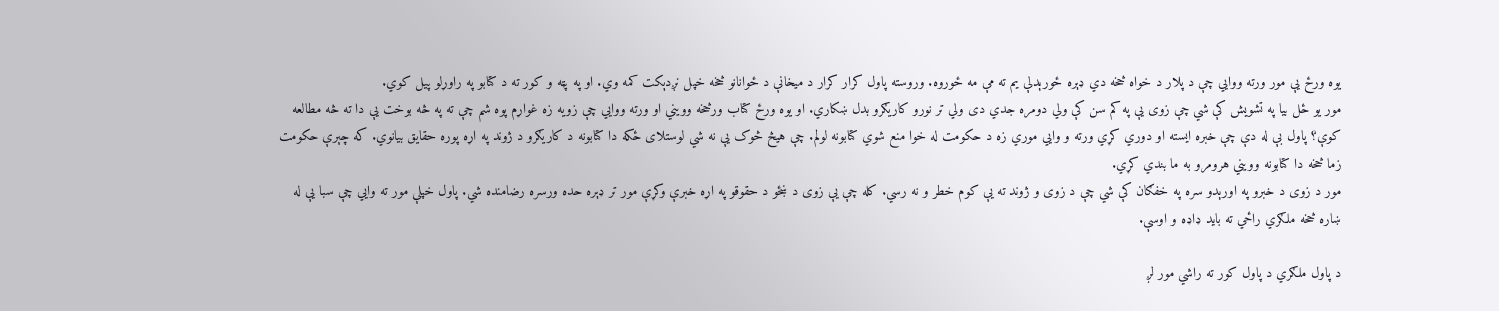يوه ورځ يې مور ورته ووايي چې د پلار د خواه څخه دي ډېره ځورېدلې يم ته مې مه ځوروه. وروسته پاول کرار کرار د ميخانې د ځوانانو څخه خپل نږدېکت کمه وي. او په پټه و کور ته د کتابو په راوړلو پيل کوي.
مور يو ځل بيا په تشویش کې شي چې زوى يې په کم سن کې ولي دومره جدي دى ولي تر نورو کاريګرو بدل ښکاري. او يوه ورځ کتاب ورڅخه وويني او ورته ووايي چې زويه زه غواړم پوه شم چې ته په څه بوخت يې دا ته څه مطالعه کوې؟ پاول بې له دې چې خبره ايسته او دوري کړي ورته و وايي موري زه د حکومت له خوا منع شوي کتابونه لولم. چې هيڅ څوک يې نه شي لوستلاى ځکه دا کتابونه د کاريګرو د ژوند په اړه پوره حقايق بيانوي. که چېرې حکومت زما څخه دا کتابونه وويني هرومرو به ما بندي کړي.
مور د زوى د خبرو په اورېدو سره په خفګان کې شي چې د زوى و ژوند ته يې کوم خطر و نه رسي. کله چې يې زوى د ښځو د حقوقو په اړه خبرې وکړې مور تر ډېره حده ورسره رضامنده شي. پاول خپلې مور ته وايي چې سبا يې له ښاره څخه ملګري راځي ته باید ډاډه و اوسې.

د پاول ملګري د پاول کور ته راشي مور لږ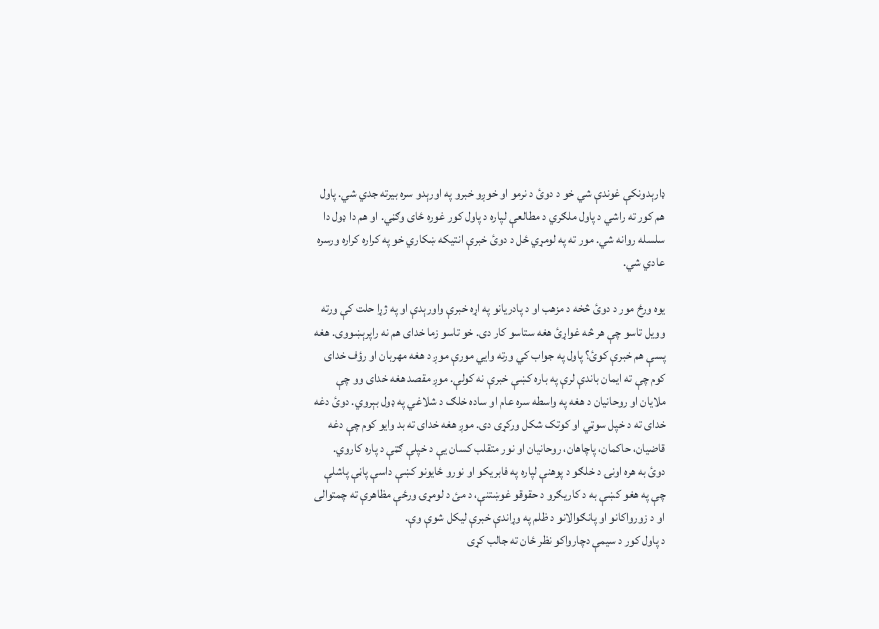ډارېدونکې غوندې شي خو د دوئ د نرمو او خوږو خبرو په اورېدو سره بيرته جدي شي. پاول هم کور ته راشي د پاول ملګري د مطالعې لپاره د پاول کور غوره ځاى وګڼي. او هم دا ډول دا سلسله روانه شي. مور ته په لومړي ځل د دوئ خبرې انتيکه ښکاري خو په کراره کراره ورسره عادي شي.

يوه ورځ مور د دوئ څخه د مزهب او د پادريانو په اړه خبرې واورېدې او په ژړا حلت کې ورته وویل تاسو چې هر څه غواړئ هغه ستاسو کار دى. خو تاسو زما خداى هم نه راپرېښووى. هغه پسې هم خبرې کوئ؟ پاول په جواب کي ورته وايي مورې موږ د هغه مهربان او رؤف خداى کوم چې ته ايمان باندې لرې په باره کښې خبرې نه کولې. موږ مقصد هغه خداى وو چې ملايان او روحانيان د هغه په واسطه سره عام او ساده خلګ د شلاغي په ډول بېروي. دوئ دغه خداى ته د خپل سوټي او کوتک شکل ورکړى دى. موږ هغه خداى ته بد وايو کوم چې دغه قاضيان، حاکمان، پاچاهان، روحانيان او نور متقلب کسان يې د خپلې ګټې د پاره کاروي.
دوئ به هره اونۍ د خلګو د پوهنې لپاره په فابريکو او نورو ځايونو کښې داسې پاڼې پاشلې چې په هغو کښې به د کاريګرو د حقوقو غوښتنې، د مئ د لومړۍ ورځې مظاهرې ته چمتوالى او د زورواکانو او پانګوالانو د ظلم په وړاندې خبرې ليکل شوې وې.
د پاول کور د سيمې دچارواکو نظر ځان ته جالب کړى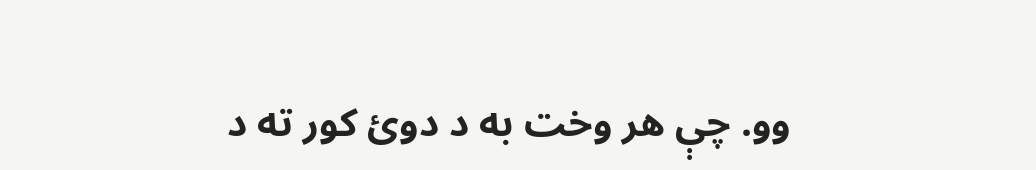وو. چې هر وخت به د دوئ کور ته د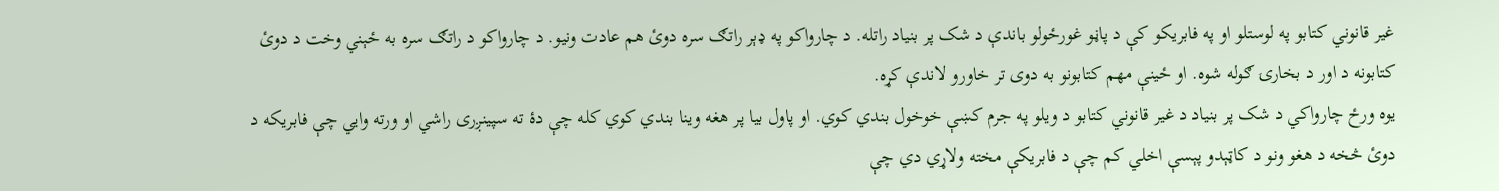غير قانوني کتابو په لوستلو او په فابريکو کې د پاڼو غورځولو باندې د شک پر بنياد راتله. د چارواکو په ډېر راتګ سره دوئ هم عادت ونيو. د چارواکو د راتګ سره به ځېني وخت د دوئ کتابونه د اور د بخارۍ ګوله شوه. او ځينې مهم کتابونو به دوى تر خاورو لاندې کړه.
يوه ورځ چارواکي د شک پر بنياد د غير قانوني کتابو د ويلو په جرم کښې خوخول بندي کوي. او پاول بيا پر هغه وينا بندي کوي کله چې دۂ ته سپينږرى راشي او ورته وايي چې فابريکه د دوئ څخه د هغو ونو د کاټېدو پېسې اخلي کم چې د فابریکې مخته ولاړي دي چې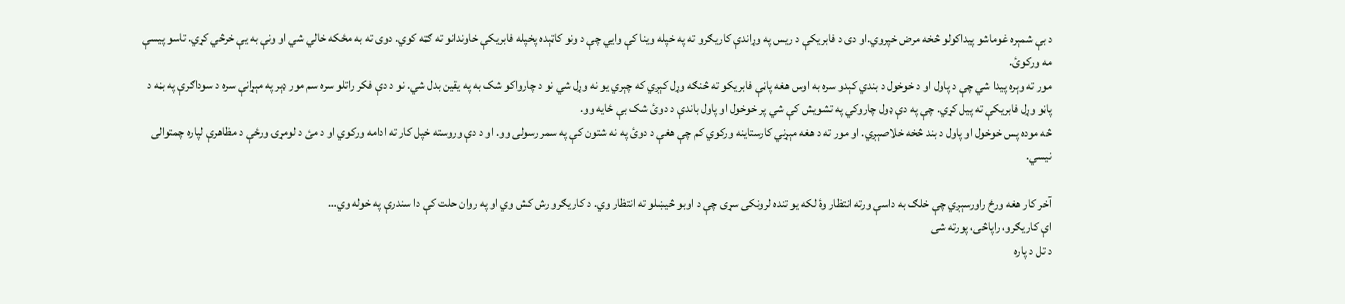د بې شمېره غوماشو پيداکولو څخه مرض خپروي.او دى د فابریکې د ريس په وړاندې کاريګرو ته په خپله وينا کې وايي چې د ونو کاټېده پخپله فابريکې خاوندانو ته ګټه کوي. دوى ته به مځکه خالي شي او ونې به يې خرڅي کړي. تاسو پيسې مه ورکوئ.
مور ته وېره پيدا شي چې د پاول او د خوخول د بندي کېدو سره به اوس هغه پاڼې فابريکو ته څنګه وړل کېږي که چېري يو نه وړل شي نو د چارواکو شک به په يقين بدل شي. نو د دې فکر راتلو سره سم مور ډېر په مېړانې سره د سوداګرې په بڼه د پاڼو وړل فابریکې ته پيل کړي. چې په دې ډول چاروکي په تشویش کې شي پر خوخول او پاول باندې د دوئ شک بې ځایه وو.
څه موده پس خوخول او پاول د بند څخه خلاصېږي. او مور ته د هغه مېړني کارستاينه ورکوي کم چې هغې د دوئ په نه شتون کې په سمر رسولى وو. او د دې وروسته خپل کار ته ادامه ورکوي او د مئ د لومړۍ ورځې د مظاهرې لپاره چمتوالى نيسي.

آخر کار هغه ورځ راورسېږي چې خلګ به داسې ورته انتظار وۂ لکه يو تنده لرونکى سړى چې د اوبو څيښلو ته انتظار وي. د کاريګرو رش کش وي او په روان حلت کې دا سندرې په خوله وي…
اې کاريګرو، راپاڅى، پورته شى
د تل د پاره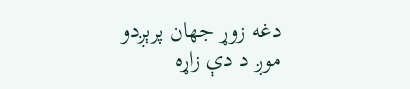دغه زوړ جهان پرېږدو
موږ د دې زاړه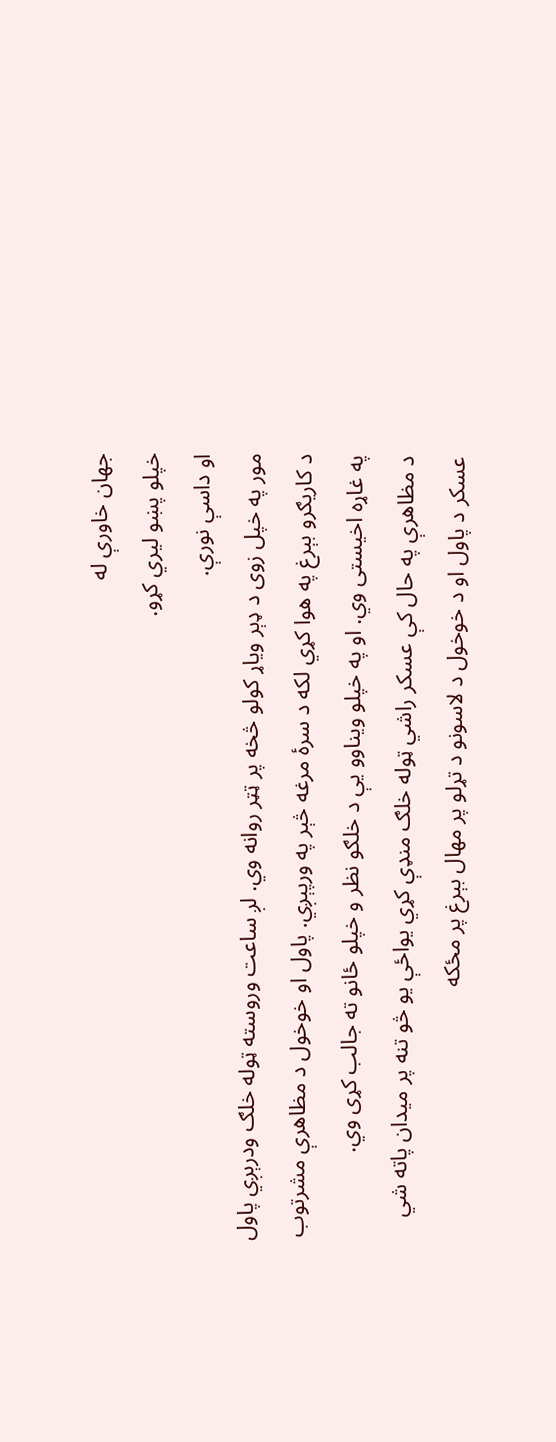جهان خاورې له
خپلو پښو ليري کړو.
او داسې نورې.
مور په خپل زوى د ډېر وياړ کولو څخه پر ټټر روانه وي. لږ ساعت وروسته ټوله خلګ ودرېږي پاول د کاريګرو بېرغ په هوا کړي لکه د سرۂ مرغه څېر په ورپېږي. پاول او خوخول د مظاهرې مشرتوب په غاړه اخيستى وي. او په خپلو ويناوو يې د خلګو نظر و خپلو ځانو ته جالب کړى وي.
د مظاهرې په حال کې عسکر راشي ټوله خلګ منډې کړي يواځې يو څو تنه پر ميدان پاته شي عسکر د پاول او د خوخول د لاسونو د تړلو پر مهال بېرغ پر مځکه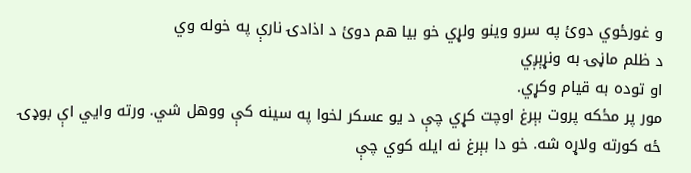و غورځوي دوئ په سرو وينو ولړي خو بيا هم دوئ د اذادۍ نارې په خوله وي
د ظلم ماڼۍ به ونړېږي
او توده به قيام وکړي.
مور پر مځکه پروت بېرغ اوچت کړي چې د يو عسکر لخوا په سينه کې ووهل شي. ورته وايي اې بوډۍ ځه کورته ولاړه شه. خو دا بېرغ نه ايله کوي چې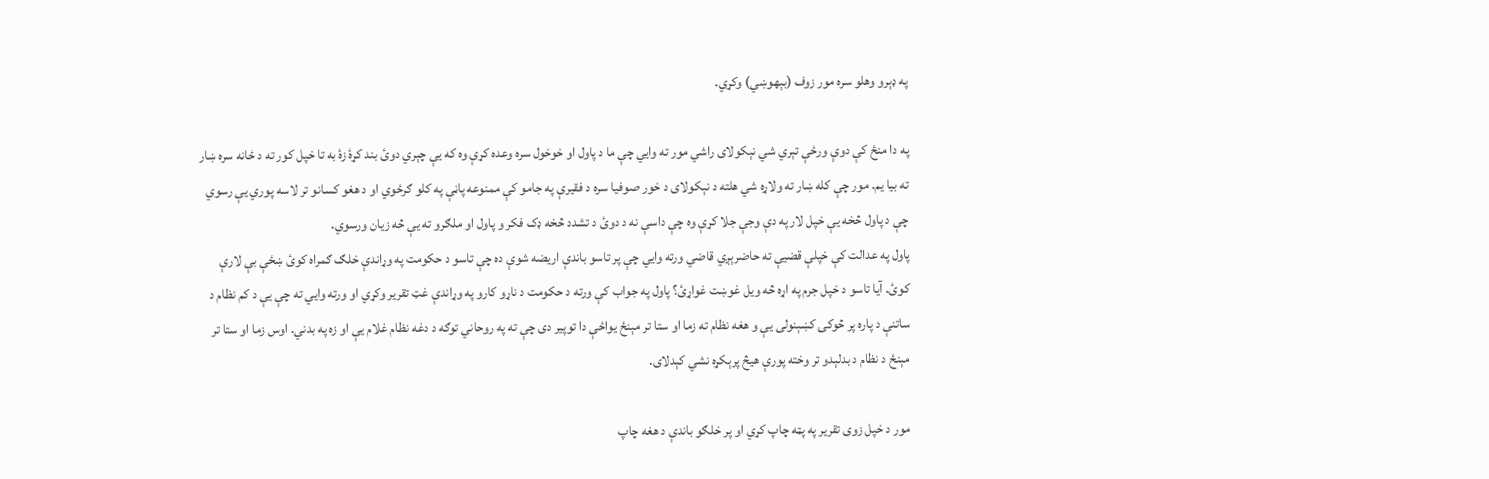په ډېرو وهلو سره مور زوف (بېهوښي) وکړي.

په دا منځ کې دوې ورځې تېري شي نېکولاى راشي مور ته وايي چې ما د پاول او خوخول سره وعده کړې وه که يې چېري دوئ بند کړۂ زۂ به تا خپل کور ته د ځانه سره ښار ته بيا يم. مور چې کله ښار ته ولاړه شي هلته د نېکولاى د خور صوفيا سره د فقيرې په جامو کې ممنوعه پاڼې په کلو ګرځوي او د هغو کسانو تر لاسه پوري يې رسوي چې د پاول څخه يې خپل لار په دې وجې جلا کړې وه چې داسې نه د دوئ د تشدد څخه ډک فکر و پاول او ملګرو ته يې څه زيان ورسوي.
پاول په عدالت کې خپلې قضيې ته حاضرېږي قاضي ورته وايي چې پر تاسو باندې اريضه شوې ده چې تاسو د حکومت په وړاندې خلګ ګمراه کوئ ښځې بې لارې کوئ. آيا تاسو د خپل جرم په اړه څه ويل غوښت غواړئ؟ پاول په جواب کې ورته د حکومت د ناړو کارو په وړاندې غټ تقرير وکړي او ورته وايي ته چې يې د کم نظام د ساتنې د پاره پر څوکۍ کښېنولى يې و هغه نظام ته زما او ستا تر مېنځ يواځې دا توپیر دى چې ته په روحاني توګه د دغه نظام غلام يې او زه په بدني. اوس زما او ستا تر مېنځ د نظام د بدلېدو تر وخته پورې هيڅ پرېکړه نشي کېدلاى.

مور د خپل زوى تقرير په پټه چاپ کړي او پر خلګو باندې د هغه چاپ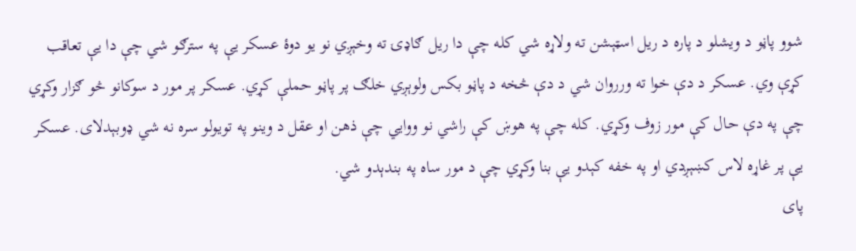شوو پاڼو د ويشلو د پاره د ريل اسټېشن ته ولاړه شي کله چې دا ريل ګاډۍ ته وخېږي نو يو دوۂ عسکر يې په سترګو شي چې دا يې تعاقب کړې وي. عسکر د دې خوا ته ورروان شي د دې څخه د پاڼو بکس ولوېږي خلګ پر پاڼو حملې کړي. عسکر پر مور د سوکانو څو ګزار وکړي چې په دې حال کې مور زوف وکړي. کله چې په هوښ کې راشي نو ووايي چې ذهن او عقل د وينو په تويولو سره نه شي ډوبېدلاى. عسکر يې پر غاړه لاس کښېږدي او په خفه کېدو يې بنا وکړي چې د مور ساه په بندېدو شي.
پای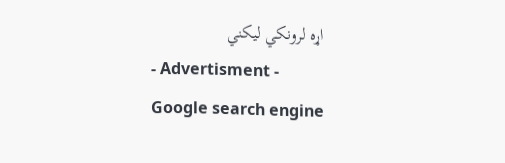اړه لرونکي ليکني
- Advertisment -
Google search engine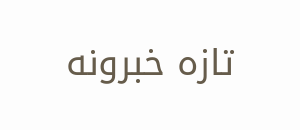تازه خبرونه